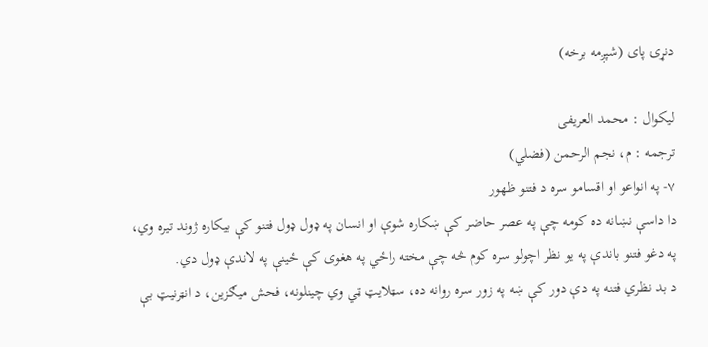دنړۍ پای (شپږمه برخه)

لیکوال : محمد العریفی
ترجمه : م، نجم الرحمن (فضلي)
۷- په انواعو او اقسامو سره د فتنو ظهور
دا داسې نښانه ده کومه چې په عصر حاضر کې ښکاره شوې او انسان په ډول ډول فتنو کې بيکاره ژوند تيره وي، په دغو فتنو باندې په يو نظر اچولو سره کوم څه چې مخته راځي په هغوی کې ځينې په لاندې ډول دي.
د بد نظري فتنه په دې دور کې ښه په زور سره روانه ده، سټلايټ ټي وي چينلونه، فحش ميګزين، د انټرنيټ بې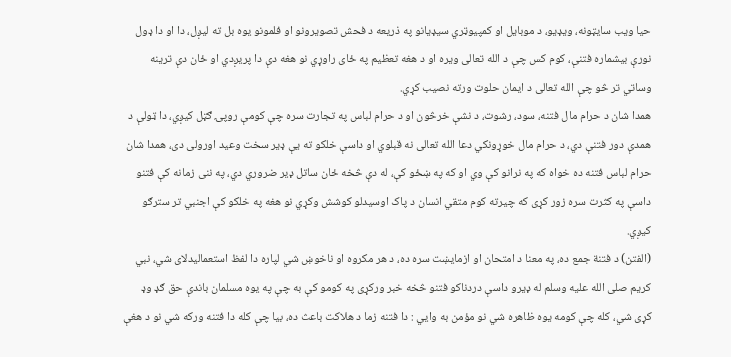حيا ويب سايټونه، ويډيو، د موبايل او کمپيوټري سيډيانو په ذريعه د فحش تصويرونو او فلمونو يوه بل ته ليږل، دا او دا ډول نورې بيشماره فتنې، کوم کس چې د الله تعالی ويره او د هغه تعظيم په ځای راوړي نو هغه دې دا پريږدي او ځان دې ترينه وساتي تر څو چې الله تعالی د ايمان حلوت ورته نصيب کړي.
همدا شان د حرام مال فتنه، سود، رشوت، د نشې خرڅون او د حرام لباس په تجارت سره چې کومې روپۍ ګټل کيږي، دا ټولې د همدې دور فتنې دي، د حرام مال خوړونکي دعا الله تعالی نه قبلوي او داسې خلکو ته يې ډير سخت وعيد اورولی دی، همدا شان حرام لباس فتنه ده خواه که په نرانو کې وي او که په ښځو کې، له دې څخه ځان ساتل ډير ضروري دي، په ننی زمانه کې فتنو داسې په کثرت سره زور کړی که چيرته کوم متقي انسان د پاک اوسيدلو کوشش وکړي نو هغه په خلکو کې اجنبي تر سترګو کيږي.
(الفتن) د فتنة جمع ده، په معنا د امتحان او ازمايښت سره ده، د هر مکروه او ناخوښ شي لپاره دا لفظ استعماليدلای شي، نبي کريم صلی الله علیه وسلم له ډيرو داسې دردناکو فتنو څخه خبر ورکړی په کومو کې به چې په يوه مسلمان باندې حق ګډ وډ کړی شي، کله چې کومه يوه ظاهره شي نو مؤمن به وايي : دا فتنه زما د هلاکت باعث ده، بيا چې کله دا فتنه ورکه شي نو د هغې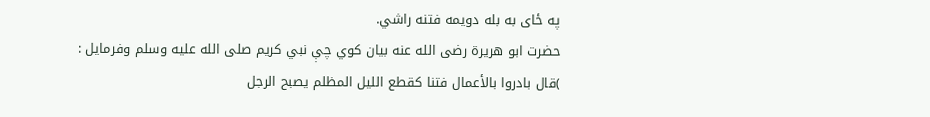په ځای به بله دويمه فتنه راشي.
حضرت ابو هريرة رضی الله عنه بيان کوي چې نبي کريم صلی الله علیه وسلم وفرمايل :
)قال بادروا بالأعمال فتنا كقطع الليل المظلم يصبح الرجل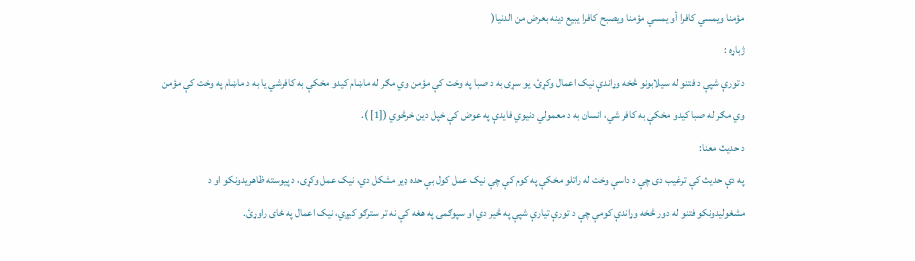مؤمنا ويمسي كافرا أو يمسي مؤمنا ويصبح كافرا يبيع دينه بعرض من الدنيا(
ژباړه :
د تورې شپې د فتنو له سيلابونو څخه وړاندې نيک اعمال وکړئ، يو سړی به د صبا په وخت کې مؤمن وي مګر له ماښام کيدو مخکې به کافرشي يا به د ماښام په وخت کې مؤمن وي مګر له صبا کيدو مخکې به کافر شي، انسان به د معمولي دنيوي فايدې په عوض کې خپل دين خرڅوي ([1] ).
د حديث معنا:
په دې حديث کې ترغيب دی چې د داسې وخت له راتلو مخکې په کوم کې چې نيک عمل کول بې حده ډير مشکل دي، نيک عمل وکړی، د پيوسته ظاهريدونکو او د مشغوليدونکو فتنو له دور څخه وړاندې کومې چې د تورې تيارې شپې په څير دي او سپوګمۍ په هغه کې نه تر سترګو کيږي، نيک اعمال په ځای راوړئ.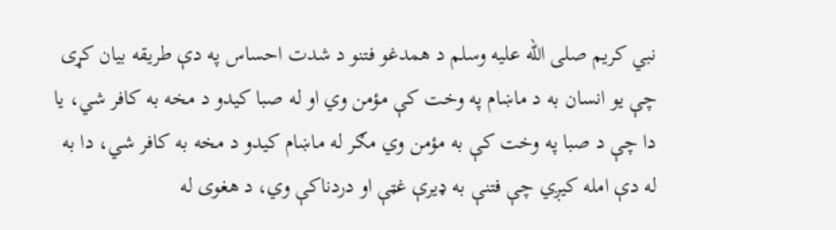نبي کريم صلی الله علیه وسلم د همدغو فتنو د شدت احساس په دې طريقه بيان کړی چې يو انسان به د ماښام په وخت کې مؤمن وي او له صبا کيدو د مخه به کافر شي، يا دا چې د صبا په وخت کې به مؤمن وي مګر له ماښام کيدو د مخه به کافر شي، دا به له دې امله کيږي چې فتنې به ډيرې غټې او دردناکې وي، د هغوی له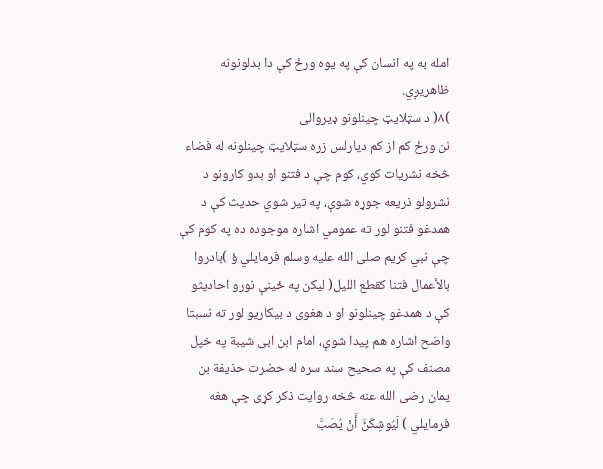امله به په انسان کې په يوه ورځ کې دا بدلونونه ظاهريږي.
)۸( د سټلايټ چينلونو ډيروالی
نن ورځ کم از کم ديارلس زره سټلايټ چينلونه له فضاء څخه نشريات کوي، کوم چې د فتنو او بدو کارونو د نشرولو ذريعه جوړه شوې، په تير شوي حديث کې د همدغو فتنو لور ته عمومي اشاره موجوده ده په کوم کې چې نبي کريم صلی الله علیه وسلم فرمايلي ؤ )بادروا بالأعمال فتنا كقطع الليل( ليکن په ځينې نورو احاديثو کې د همدغو چينلونو او د هغوی د بيکاريو لور ته نسبتا واضح اشاره هم پيدا شوې، امام ابن ابی شيبة په خپل مصنف کې په صحيح سند سره له حضرت حذيفة بن يمان رضی الله عنه څخه روايت ذکر کړی چې هغه فرمايلي ) لَيُوشِكَنَّ أَنْ يُصَبَّ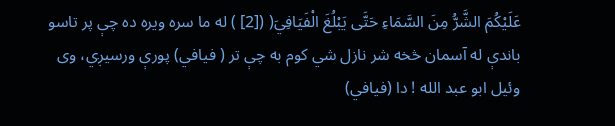عَلَيْكُمَ الشَّرُّ مِنَ السَّمَاءِ حَتَّى يَبْلُغَ الْفَيَافِيَ( ([2] ) له ما سره ويره ده چې پر تاسو باندې له آسمان څخه شر نازل شي کوم به چې تر ( فيافي) پورې ورسيږي، وی وئيل ابو عبد الله ! دا (فيافي)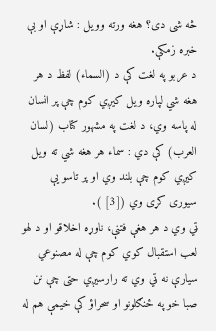څه شی دی؟ هغه ورته وويل : شاړې او بې خبره زمکې.
د عربو په لغت کې د (السماء) لفظ د هر هغه شي لپاره ويل کيږي کوم چې پر انسان له پاسه وي، د لغت په مشهور کتاب (لسان العرب) کې دي : سماء هر هغه شي ته ويل کيږي کوم چې بلند وي او پر تاسو يې سيوری کړی وي ([3] ).
ټي وي د هر هغې فتنې، ناوړه اخلاقو او د لهو لعب استقبال کوي کوم چې له مصنوعي سيارې نه ټي وي ته رارسيږي حتی چې نن صبا خو په ځنګلونو او سحراؤ کې خيمې هم له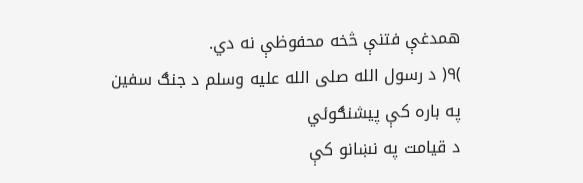همدغې فتنې څخه محفوظې نه دي.
)۹( د رسول الله صلی الله علیه وسلم د جنګ سفين په باره کې پيشنګوئي
د قيامت په نښانو کې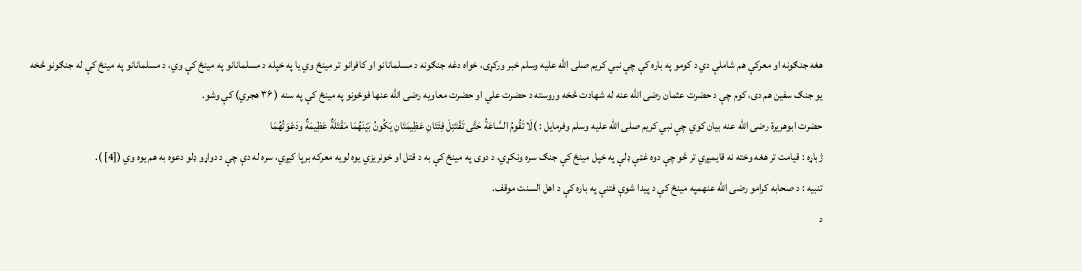هغه جنګونه او معرکې هم شاملې دي د کومو په باره کې چې نبي کريم صلی الله علیه وسلم خبر ورکړی، خواه دغه جنګونه د مسلمانانو او کافرانو تر مينځ وي يا په خپله د مسلمانانو په مينځ کې وي، د مسلمانانو په مينځ کې له جنګونو څخه يو جنګ سفين هم دی، کوم چې د حضرت عثمان رضی الله عنه له شهادت څخه وروسته د حضرت علي او حضرت معاويه رضی الله عنها فوځونو په مينځ کې په سنه ( ۳۶ هجري) کې وشو.
حضرت ابوهريرة رضی الله عنه بيان کوي چې نبي کريم صلی الله علیه وسلم وفرمايل : )لَا تَقُومُ السَّاعَةُ حَتَّى تَقْتَتِلَ فِئَتَانِ عَظِيمَتَانِ يَكُونُ بَيْنَهُمَا مَقْتَلَةٌ عَظِيمَةٌ ودَعْوَتُهُمَا
ژباړه : قيامت تر هغه وخته نه قايميږي تر څو چې دوه غټې ډلې په خپل مينځ کې جنګ سره ونکړي، د دوی په مينځ کې به د قتل او خونريزي يوه لويه معرکه برپا کيږي، سره له دې چې د دواړو ډلو دعوه به هم يوه وي ([4] ).
تنبيه : د صحابه کرامو رضی الله عنهمپه مينځ کې د پيدا شوې فتنې په باره کې د اهل السنت موقف.
د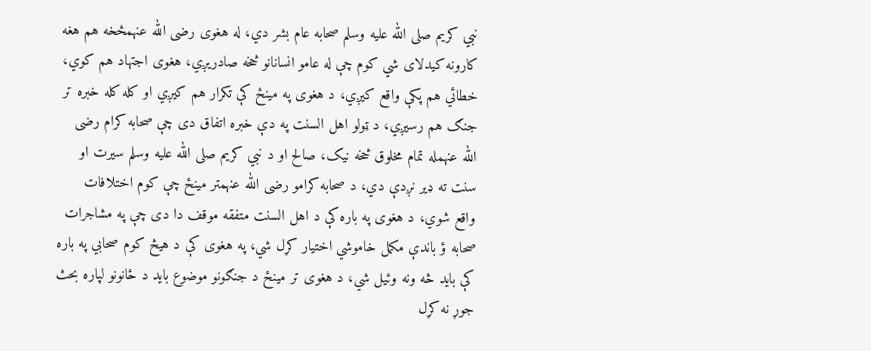نبي کريم صلی الله علیه وسلم صحابه عام بشر دي، له هغوی رضی الله عنهمڅخه هم هغه کارونه کيدلای شي کوم چې له عامو انسانانو څخه صادريږي، هغوی اجتهاد هم کوي، خطائي هم پکې واقع کيږي، د هغوی په مينځ کې تکرار هم کيږي او کله کله خبره تر جنګ هم رسيږي، د ټولو اهل السنت په دې خبره اتفاق دی چې صحابه کرام رضی الله عنهمله تمام مخلوق څخه نيک، صالح او د نبي کريم صلی الله علیه وسلم سيرت او سنت ته ډير نږدې دي، د صحابه کرامو رضی الله عنهمتر مينځ چې کوم اختلافات واقع شوي، د هغوی په باره کې د اهل السنت متفقه موقف دا دی چې په مشاجرات صحابه ؤ باندې مکمل خاموشي اختيار کړل شي، په هغوی کې د هيڅ کوم صحابي په باره کې بايد څه ونه وئيل شي، د هغوی تر مينځ د جنګونو موضوع بايد د ځانونو لپاره بحث جوړ نه کړل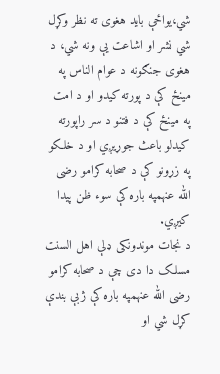شي،يواځې بايد هغوی ته نظر وکړل شي نشر او اشاعت يې ونه شي، د هغوی جنګونه د عوام الناس په مينځ کې د پورته کيدو او د امت په مينځ کې د فتنو د سر راپورته کيدلو باعث جوړيږي او د خلکو په زړونو کې د صحابه کرامو رضی الله عنهمپه باره کې سوء ظن پيدا کيږي.
د نجات موندونکی ډلې اهل السنت مسلک دا دی چې د صحابه کرامو رضی الله عنهمپه باره کې ژبې بندې کړل شي او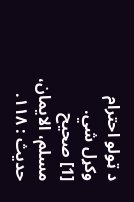د ټولو احترام وکړل شي.
[1] صحيح مسلم، الايمان، حديث : ۱۱۸.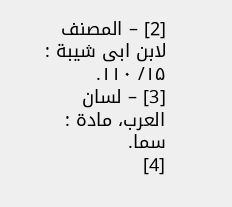[2] – المصنف لابن ابی شيبة : ۱۵/ ۱۱۰.
[3] – لسان العرب، مادة : سما.
[4]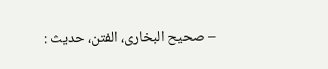– صحيح البخاری، الفتن، حديث :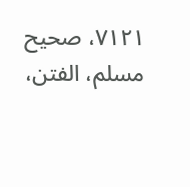۷۱۲۱، صحيح مسلم، الفتن،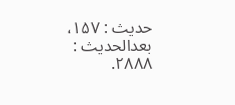حديث : ۱۵۷، بعدالحديث : ۲۸۸۸.